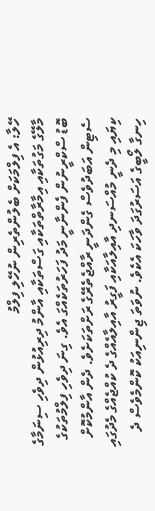ހޭލާ: އެ ފިލްމަކަށް ބެލުންތެރިން ނުހޭލި ފިލްމު
މާލޭގެ މަގުތަކާއި އިމާރާތްތަކާއި ގަސްތަކާއި އާންމު ދިރިއުޅުން ދިވެހި ސިނަމާގެ ބޮޑު ސްކްރީނުން ފެންނާނީ މަދު ފަހަރުތަކެއްގަ އެވެ. ގިނަ ދިވެހި ފިލްމުތަކުގެ ސެޓިން އަބަދުވެސް ގެންދަނީ ރާއްޖެތެރޭގެ ރަށްތަކަށެވެ. ދެން އާންމުކޮށް ކިޔައި މި ދެނީ މުއްސަނދި އާއިލާއަކާއި ފަގީރު އާއިލާއެއްގެ ދެ ކުއްޖެއްގެ މެދުގައި ހިނގާ ލޯބީގެ އަސަރުގަދަ ވާހަކަ އެކެވެ. ނުވަތަ ޖިންނިއަކު ކޮންމެވެސް ދެ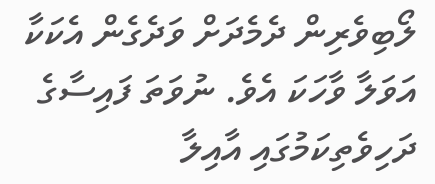ލޯބިވެރިން ދެމެދަށް ވަދެގެން އެކަކާ އަވަލާ ވާހަކަ އެވެ. ނުވަތަ ފައިސާގެ ދަހިވެތިކަމުގައި އާއިލާ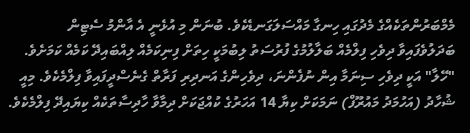މެމްބަރުންތަކެއްގެ މެދުގައި ހިނގާ މައްސަލަގަނޑެކެވެ. ބުނަން މި އުޅެނީ އެ އާންމު ސެޓިން ބަދަލުވެފައިވާ ދިވެހި ފިލްމެއް ބަލާލުމުގެ ފުރުސަތު ލިބުމަކީ ހިތަށް ފިނިކަމެއް ލިއްބައިދޭ ކަމެއް ކަމަށެވެ. "ހޭލާ" އަކީ ދިވެހި ސިނަމާ އިން ނުފެންނަ، ދިވެހިންގެ އަނދިރި ފަރާތް ގެނެސްދީފައިވާ ފިލްމެކެވެ. މިއީ ޝުހާދު (އަހުމަދު މައުރޫފް) ނަމަކަށް ކިޔާ 14 އަހަރުގެ ކުއްޖަކަށް ދިމާވާ ހާދިސާތަކެއް ކިޔައިދޭ ފިލްމެކެވެ.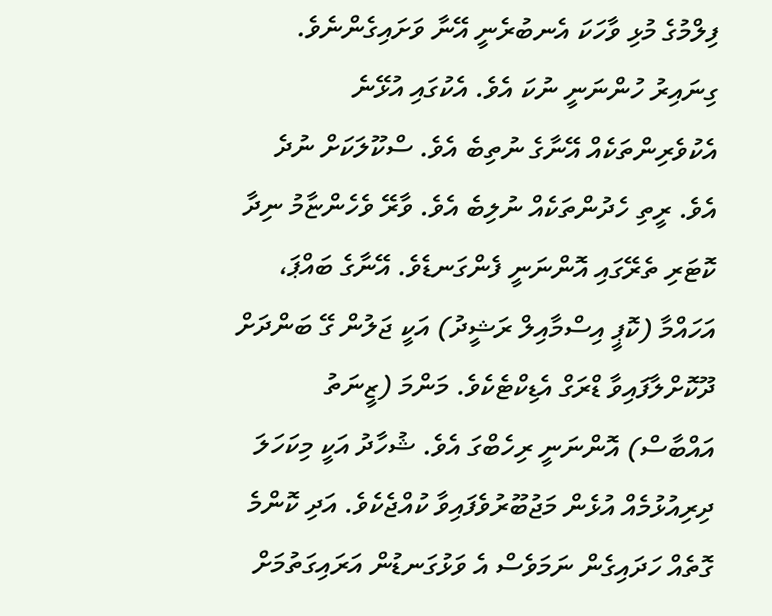ފިލްމުގެ މުޅި ވާހަކަ އެނބުރެނީ އޭނާ ވަށައިގެންނެވެ. ގިނައިރު ހުންނަނީ ނުކަ އެވެ. އެކުގައި އުޅޭނެ އެކުވެރިންތަކެއް އޭނާގެ ނުތިބެ އެވެ. ސްކޫލަކަށް ނުދެ އެވެ. ރީތި ހެދުންތަކެއް ނުލިބެ އެވެ. ވާރޭ ވެހެންޏާމު ނިދާ ކޮޓަރި ތެރޭގައި އޮންނަނީ ފެންގަނޑެވެ. އޭނާގެ ބައްޕަ، އަހައްމާ (ކޮޕީ އިސްމާއިލް ރަޝީދު) އަކީ ޖަލުން ގޭ ބަންދަށް ދޫކޮށްލާފައިވާ ޑްރަގް އެޑިކްޓެކެވެ. މަންމަ (ޒީނަތު އައްބާސް) އޮންނަނީ ރިހެބްގަ އެވެ. ޝުހާދު އަކީ މިކަހަލަ ދިރިއުޅުމެއް އުޅެން މަޖުބޫރުވެފައިވާ ކުއްޖެކެވެ. އަދި ކޮންމެ ގޮތެއް ހަދައިގެން ނަމަވެސް އެ ވަޅުގަނޑުން އަރައިގަތުމަށް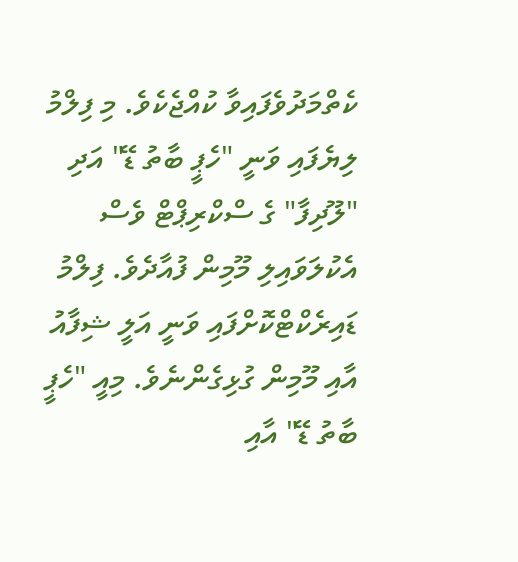ކެތްމަދުވެފައިވާ ކުއްޖެކެވެ. މި ފިލްމު ލިޔެފައި ވަނީ "ހެޕީ ބާތު ޑޭ" އަދި "ލޫދިފާ" ގެ ސްކްރިޕްޓް ވެސް އެކުލަވައިލި މޫމިން ފުއާދެވެ. ފިލްމު ޑައިރެކްޓްކޮށްފައި ވަނީ އަލީ ޝިފާއު އާއި މޫމިން ގުޅިގެންނެވެ. މިއީ "ހެޕީ ބާތު ޑޭ" އާއި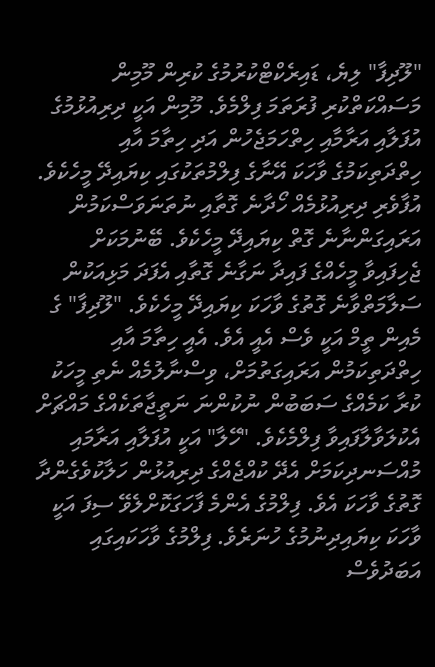"ލޫދިފާ" ލިޔެ، ޑައިރެކްޓްކުރުމުގެ ކުރިން މޫމިން މަސައްކަތްކުރި ފުރަތަމަ ފިލްމެވެ. މޫމިން އަކީ ދިރިއުޅުމުގެ އުފަލާއި އަރާމާއި ހިތްހަމަޖެހުން އަދި ހިތާމަ އާއި ހިތްދަތިކަމުގެ ވާހަކަ އޭނާގެ ފިލްމުތަކުގައި ކިޔައިދޭ މީހެކެވެ. އުފާވެރި ދިރިއުޅުމެއް ހޯދާނެ ގޮތާއި ނުތަނަވަސްކަމުން އަރައިގަންނާނެ ގޮތް ކިޔައިދޭ މީހެކެވެ. ބޭނުމަކަށް ޖެހިފައިވާ މީހެއްގެ ފައިދާ ނަގާނެ ގޮތާއި އެފަދަ މަޅިއަކުން ސަލާމަތްވާނެ ގޮތުގެ ވާހަކަ ކިޔައިދޭ މީހެކެވެ. "ލޫދިފާ" ގެ މެއިން ތީމް އަކީ ވެސް އެއީ އެވެ. އެއީ ހިތާމަ އާއި ހިތްދަތިކަމުން އަރައިގަތުމަށް، ވިސްނާލުމެއް ނެތި މީހަކު ކުރާ ކަމެއްގެ ސަބަބުން ނުކުންނަ ނަތީޖާތަކެއްގެ މައްޗަށް އެކުލަވާލާފައިވާ ފިލްމެކެވެ. "ހޭލާ" އަކީ އުފަލާއި އަރާމައި މުއްސަނދިކަމަށް އެދޭ ކުއްޖެއްގެ ދިރިއުޅުން ހަލާކުވެގެންދާ ގޮތުގެ ވާހަކަ އެވެ. ފިލްމުގެ އެންމެ ފާހަގަކޮށްލެވޭ ސިފަ އަކީ ވާހަކަ ކިޔައިދިނުމުގެ ހުނަރެވެ. ފިލްމުގެ ވާހަކައިގައި އަބަދުވެސް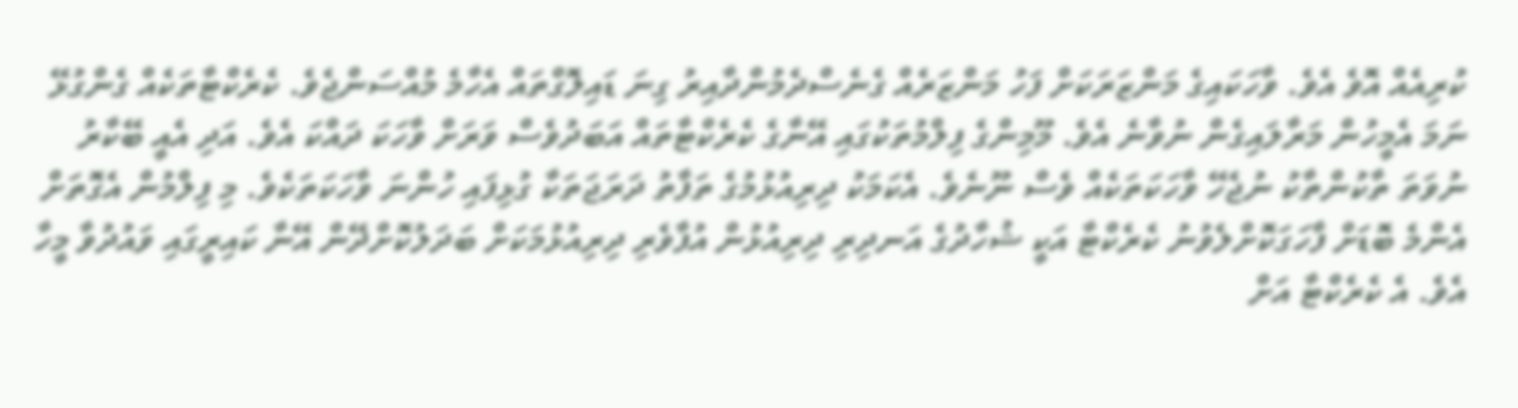ކުރިއެއް އޮވެ އެވެ. ވާހަކައިގެ މަންޒަރަކަށް ފަހު މަންޒަރެއް ގެނެސްދެމުންދާއިރު ގިނަ ޑައިލޮގްތައް އެހާމެ މުއްސަންޖެވެ. ކެރެކްޓާތަކެއް ގެންގުޅޭ ނަމަ އެމީހުން މަރާލައިގެން ނުވާނެ އެވެ. މޫމިންގެ ފިލްމުތަކުގައި އޭނާގެ ކެރެކްޓާތައް އަބަދުވެސް ވަރަށް ވާހަކަ ދައްކަ އެވެ. އަދި އެއީ ބޭކާރު ނުވަތަ ތާކުންތާކު ނުޖެހޭ ވާހަކަތަކެއް ވެސް ނޫނެވެ. އެކަމަކު ދިރިއުޅުމުގެ ތަފާތު ދަރަޖަތަކާ ގުޅިފައި ހުންނަ ވާހަކަތަކެވެ. މި ފިލްމުން އެގޮތަށް އެންމެ ބޮޑަށް ފާހަގަކޮށްލެވުނު ކެރެކްޓާ އަކީ ޝުހާދުގެ އަނދިރި ދިރިއުޅުން އުފާވެރި ދިރިއުޅުމަކަށް ބަދަލުކޮށްދޭން އޭނާ ކައިރީގައި ވައުދުވާ މީހާ އެވެ. އެ ކެރެކްޓާ އަށް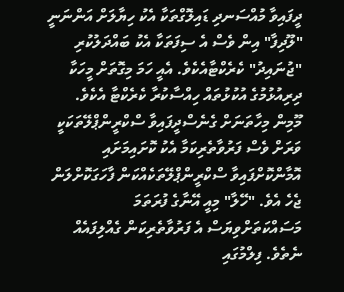ދީފައިވާ މުއްސަނދި ޑައިލޮގްތަކާ އެކު ހިޔާލަށް އަންނަނީ "ލޫދިފާ" އިން ވެސް އެ ސިފަތަކާ އެކު ބައްދަލުކުރި "ޖުނައިދު" ކެރެކްޓާއެކެވެ. އެއީ ހަމަ މިގޮތަށް މީހަކާ ދިރިއުޅުމުގެ އުކުޅުތައް ހިއްސާކުރާ ކެރެކްޓާ އެކެވެ. މޫމިން މިހާތަނަށް ގެނެސްދީފައިވާ ސްކްރީންޕްލޭތަކަކީ ވަރަށް ވެސް ފަރުވާތެރިކަމާ އެކު ކޮށައިމަށައި އޮމާންކޮށްފައިވާ ސްކްރީންޕްލޭތަކެއްކަން ފާހަގަކޮށްލަން ޖެހެ އެވެ. "ހޭލާ" މިއީ އޭނާގެ ފުރަތަމަ މަސައްކަތަށްވިޔަސް އެ ފަރުވާތެރިކަން ގެއްލިފައެއް ނެތެވެ. ފިލްމުގައި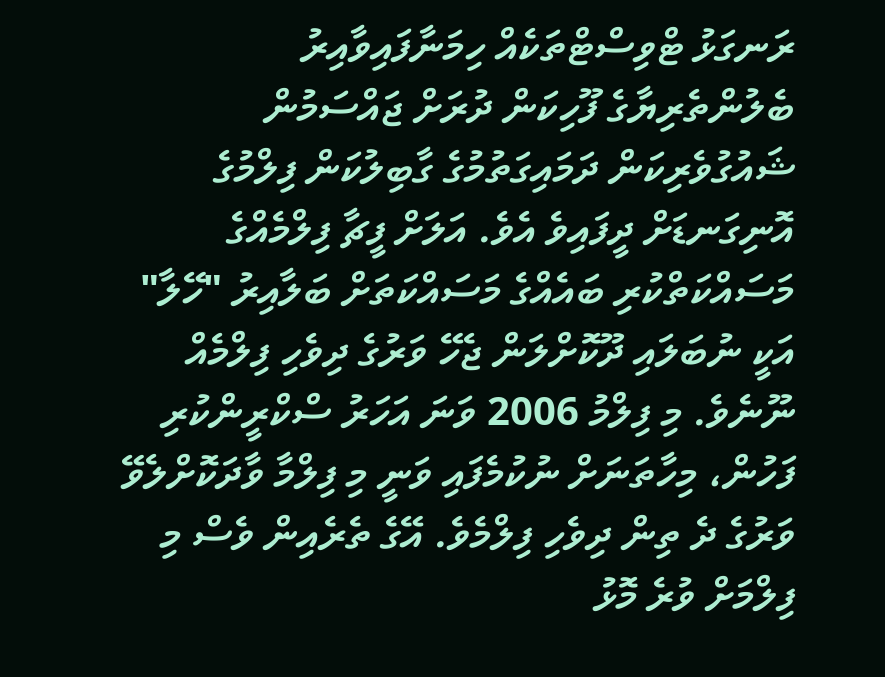ރަނގަޅު ޓްވިސްޓްތަކެއް ހިމަނާފައިވާއިރު ބެލުންތެރިޔާގެ ފޫހިކަން ދުރަށް ޖައްސަމުން ޝައުގުވެރިކަން ދަމައިގަތުމުގެ ގާބިލުކަން ފިލްމުގެ އޮނިގަނޑަށް ދީފައިވެ އެވެ. އަލަށް ފީޗާ ފިލްމެއްގެ މަސައްކަތްކުރި ބައެއްގެ މަސައްކަތަށް ބަލާއިރު "ހޭލާ" އަކީ ނުބަލައި ދޫކޮށްލަން ޖެހޭ ވަރުގެ ދިވެހި ފިލްމެއް ނޫނެވެ. މި ފިލްމު 2006 ވަނަ އަހަރު ސްކްރީންކުރި ފަހުން، މިހާތަނަށް ނުކުމެފައި ވަނީ މި ފިލްމާ ވާދަކޮށްލެވޭ ވަރުގެ ދެ ތިން ދިވެހި ފިލްމެވެ. އޭގެ ތެރެއިން ވެސް މި ފިލްމަށް ވުރެ މޮޅު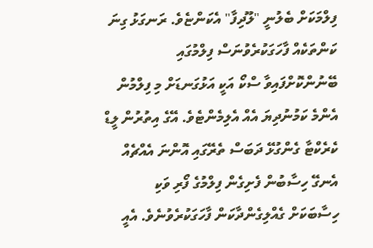ފިލްމަކަށް ބެލުނީ "ލޫދިފާ" އެކަންޏެވެ. ރަނގަޅު ގިނަ ކަންތަކެއް ފާހަގަކުރެވުނަސް ފިލްމުގައި ބޭނުންކޮށްފައިވާ ސްކޯ އަކީ އަޅުގަނޑަށް މި ފިލްމުން އެންމެ ކަމުނުދިޔަ އެއް އެލިމެންޓެވެ. އޭގެ އިތުރުން ލީޑް ކެރެކްޓާ ގެންގުޅޭ ދަބަސް ތެރޭގައި އޮންނަ އެއްޗެއް އެނގޭ ހިސާބުން ފެށިގެން ފިލްމުގެ ފޯރި ވަކި ހިސާބަކަށް ގެއްލިގެންދާކަން ފާހަގަކުރެވުނެވެ. އެއީ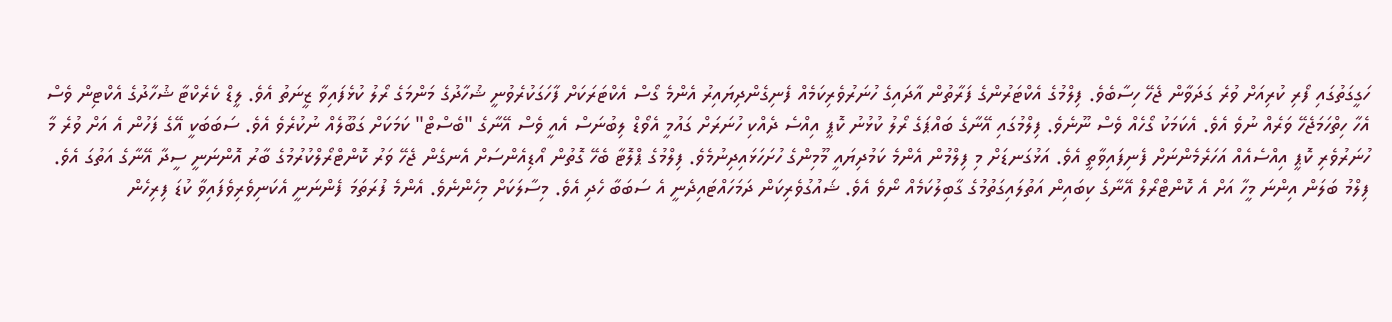ހަގީގަތުގައި ފޯރި ކުރިއަށް ވުރެ ގަދަވާން ޖެހޭ ހިސާބެވެ. ފިލްމުގެ އެކްޓަރުންގެ ފަރާތުން އާދައިގެ ހުނަރުވެރިކަމެއް ފެނިގެންދިޔައިރު އެންމެ ގޯސް އެކްޓަރަކަށް ފާހަގަކުރެވުނީ ޝުހާދުގެ މަންމަގެ ރޯލު ކުޅެފައިވާ ޒީނަތު އެވެ. ލީޑް ކެރެކްޓާ ޝުހާދުގެ އެކްޓިން ވެސް އެހާ ހިތްހަމަޖެހޭ ވަރެއް ނުވެ އެވެ. އެކަމަކު ގޯހެއް ވެސް ނޫނެވެ. ފިލްމުގައި އޭނާގެ ބައްޕަގެ ރޯލު ކުޅުނު ކޮޕީ އިއްސެ ދެއްކި ހުނަރަށް ގައުމީ އެވޯޑް ލިބުނަސް އެއީ ވެސް އޭނާގެ "ބެސްޓް" ކަމަކަށް ގަބޫލެއް ނުކުރެވެ އެވެ. ސަބަބަކީ އޭގެ ފަހުން އެ އަށް ވުރެ މާ ހުނަރުވެރި ކޮޕީ އިއްސެއެއް އަހަރެމެންނަށް ފެނިފައިވާތީ އެވެ. އަޅުގަނޑަށް މި ފިލްމުން އެންމެ ކަމުދިޔައީ މޫމިންގެ ހުށަހަޅައިދިނުމެވެ. ފިލްމުގެ ޕްލޮޓާ ބެހޭ ގޮތުން އޯޑިއެންސަށް އެނގެން ޖެހޭ ވަރު ކޮންޓްރޯލްކުރުމުގެ ބާރު އޮންނަނީ ސީދާ އޭނާގެ އަތުގަ އެވެ. ފިލްމު ބަލަން އިންނަ މީހާ އަށް އެ ކޮންޓްރޯލް އޭނާގެ ކިބައިން އަތުލައިގަތުމުގެ ގާބިލުކަމެއް ނޯވެ އެވެ. ޝައުގުވެރިކަން ދަމަހައްޓައިދެނީ އެ ސަބަބާ ހެދި އެވެ. މިސާލަކަށް މިހެންނެވެ. އެންމެ ފުރަތަމަ ފެންނަނީ އެކަނިވެރިވެފައިވާ ކުޑަ ފިރިހެން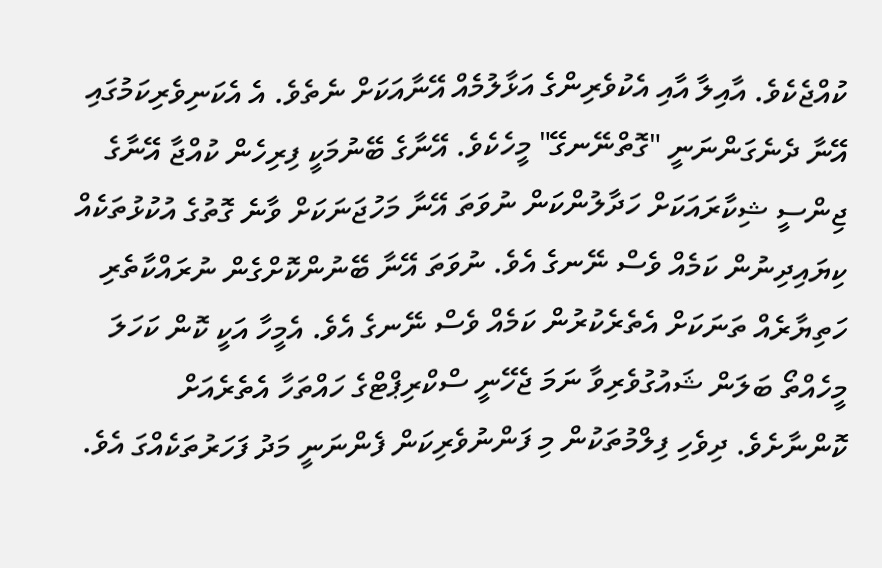ކުއްޖެކެވެ. އާއިލާ އާއި އެކުވެރިންގެ އަޅާލުމެއް އޭނާއަކަށް ނެތެވެ. އެ އެކަނިވެރިކަމުގައި އޭނާ ދެނެގަންނަނީ "ގޮތްނޭނގޭ" މީހެކެވެ. އޭނާގެ ބޭނުމަކީ ފިރިހެން ކުއްޖާ އޭނާގެ ޖިންސީ ޝިކާރައަކަށް ހަދާލުންކަން ނުވަތަ އޭނާ މަހުޖަނަކަށް ވާނެ ގޮތުގެ އުކުޅުތަކެއް ކިޔައިދިނުން ކަމެއް ވެސް ނޭނގެ އެވެ. ނުވަތަ އޭނާ ބޭނުންކޮށްގެން ނުރައްކާތެރި ހަތިޔާރެއް ތަނަކަށް އެތެރެކުރުން ކަމެއް ވެސް ނޭނގެ އެވެ. އެމީހާ އަކީ ކޮން ކަހަލަ މީހެއްތޯ ބަލަން ޝައުގުވެރިވާ ނަމަ ޖެހޭނީ ސްކްރިޕްޓްގެ ހައްތަހާ އެތެރެއަށް ކޮންނާށެވެ. ދިވެހި ފިލްމުތަކުން މި ފަންނުވެރިކަން ފެންނަނީ މަދު ފަހަރުތަކެއްގަ އެވެ.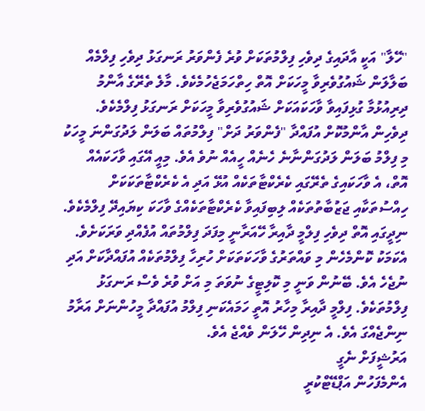"ހޭލާ" އަކީ އާދައިގެ ދިވެހި ފިލްމުތަކަށް ވުރެ ފެންވަރު ރަނގަޅު ދިވެހި ފިލްމެއް ބަލާލަން ޝައުގުވެރިވާ މީހަކަށް އޮތް ހިތްހަމަޖެހުމެކެވެ. މާލެ ތެރޭގެ އާންމު ދިރިއުޅުމާ ގުޅިފައިވާ ވާހަކައަކަށް ޝައުގުވެރިވާ މީހަކަށް ރަނގަޅު ފިލްމެކެވެ. ދިވެހިން އާންމުކޮށް އުފައްދާ "ފެންވަރު ދަށް" ފިލްމުތައް ބަލަން ލަދުގަންނަ މީހަކު މި ފިލްމު ބަލަން ލަދުގަންނާނެ ހެނެއް ހީއެއް ނުވެ އެވެ. މިއީ އޭގައި ވާހަކައެއް އޮތް، އެ ވާހަކައިގެ ތެރޭގައި ކެރެކްޓާތަކެއް އުޅޭ އަދި އެ ކެރެކްޓާތަކަކަށް ހިއްސުތަކާއި ޖަޒުބާތުތަކެއް ލިބިފައިވާ ކެރެކްޓާތަކެއްގެ ވާހަކަ ކިޔައިދޭ ފިލްމެކެވެ. ނިދީގައި އޮތް ދިވެހި ފިލްމީ ދާއިރާ ހޭއަރާނީ މިފަދަ ފިލްމުތައް އުފެއްދި ވަރަކަށެވެ. އެކަމަކު ކޮންމެހެން މި ވައްތަރުގެ ވާހަކަތަކަށް ހުރިހާ ފިލްމުތަކެއް އުފައްދާކަށް އަދި ނުޖެހެ އެވެ. ބޭނުން ވަނީ މި ކޮލިޓީގެ ނުވަތަ މި އަށް ވުރެ ވެސް ރަނގަޅު ފިލްމުތަކެވެ. ފިލްމީ ދާއިރާ މިހާރު އޮތީ ހަމައެކަނި ފިލްމު އުފައްދާ މީހުންނަށް އަރާމު ނިންޖެއްގަ އެވެ. އެ ނިދިން ހޭލަން ވެއްޖެ އެވެ.
އަރުޝީފަށް ނެގީ
އެންމެފަހުން އަޕްޑޭޓްކުރީ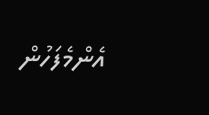އެންމެފަހުން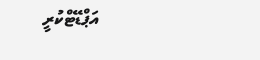އަޕްޑޭޓްކުރީ